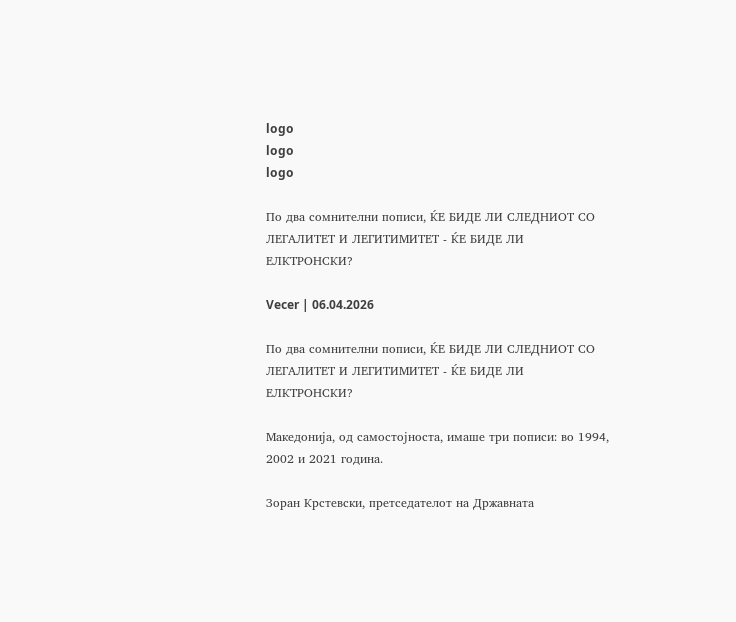logo
logo
logo

По два сомнителни пописи, ЌЕ БИДЕ ЛИ СЛЕДНИОТ СО ЛЕГАЛИТЕТ И ЛЕГИТИМИТЕТ - ЌЕ БИДЕ ЛИ ЕЛКТРОНСКИ?

Vecer | 06.04.2026

По два сомнителни пописи, ЌЕ БИДЕ ЛИ СЛЕДНИОТ СО ЛЕГАЛИТЕТ И ЛЕГИТИМИТЕТ - ЌЕ БИДЕ ЛИ ЕЛКТРОНСКИ?

Македонија, од самостојноста, имаше три пописи: во 1994, 2002 и 2021 година.

Зоран Крстевски, претседателот на Државната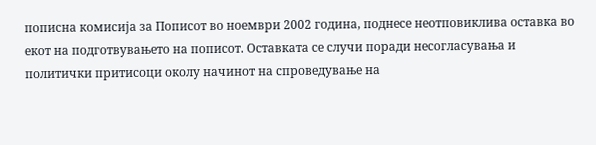пописна комисија за Пописот во ноември 2002 година, поднесе неотповиклива оставка во екот на подготвувањето на пописот. Оставката се случи поради несогласувања и политички притисоци околу начинот на спроведување на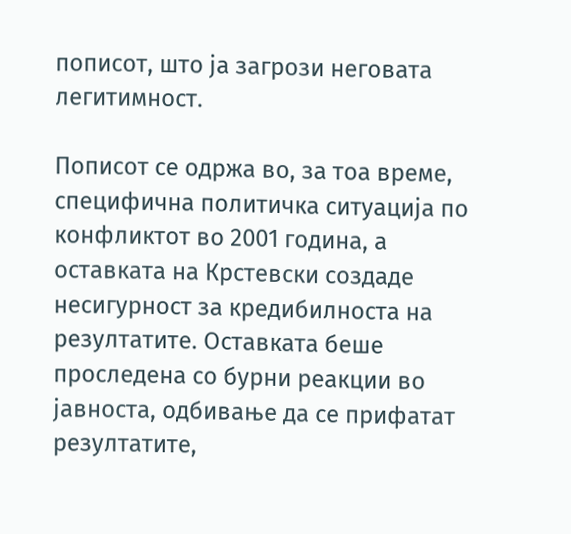пописот, што ја загрози неговата легитимност.

Пописот се одржа во, за тоа време, специфична политичка ситуација по конфликтот во 2001 година, а оставката на Крстевски создаде несигурност за кредибилноста на резултатите. Оставката беше проследена со бурни реакции во јавноста, одбивање да се прифатат резултатите,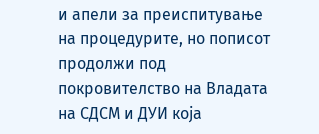и апели за преиспитување на процедурите, но пописот продолжи под покровителство на Владата на СДСМ и ДУИ која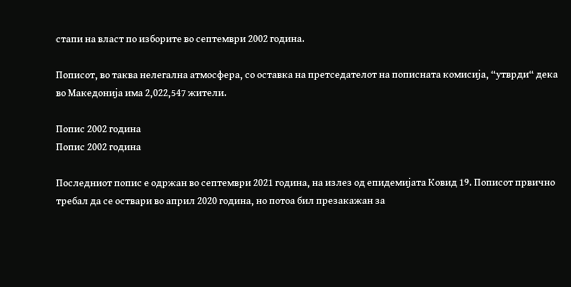стапи на власт по изборите во септември 2002 година.

Пописот, во таква нелегална атмосфера, со оставка на претседателот на пописната комисија, “утврди“ дека во Македонија има 2,022,547 жители.

Попис 2002 година
Попис 2002 година

Последниот попис е одржан во септември 2021 година, на излез од епидемијата Ковид 19. Пописот првично требал да се оствари во април 2020 година, но потоа бил презакажан за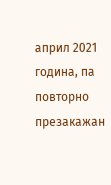април 2021 година, па повторно презакажан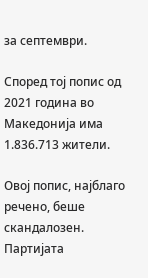за септември.

Според тој попис од 2021 година во Македонија има 1.836.713 жители.

Овој попис, најблаго речено, беше скандалозен. Партијата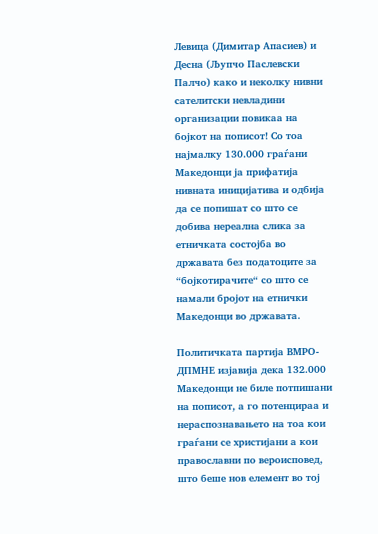Левица (Димитар Апасиев) и Десна (Љупчо Паслевски Палчо) како и неколку нивни сателитски невладини организации повикаа на бојкот на пописот! Со тоа најмалку 130.000 граѓани Македонци ја прифатија нивната иницијатива и одбија да се попишат со што се добива нереална слика за етничката состојба во државата без податоците за “бојкотирачите“ со што се намали бројот на етнички Македонци во државата.

Политичката партија ВМРО-ДПМНЕ изјавија дека 132.000 Македонци не биле потпишани на пописот, а го потенцираа и нераспознавањето на тоа кои граѓани се христијани а кои православни по вероисповед, што беше нов елемент во тој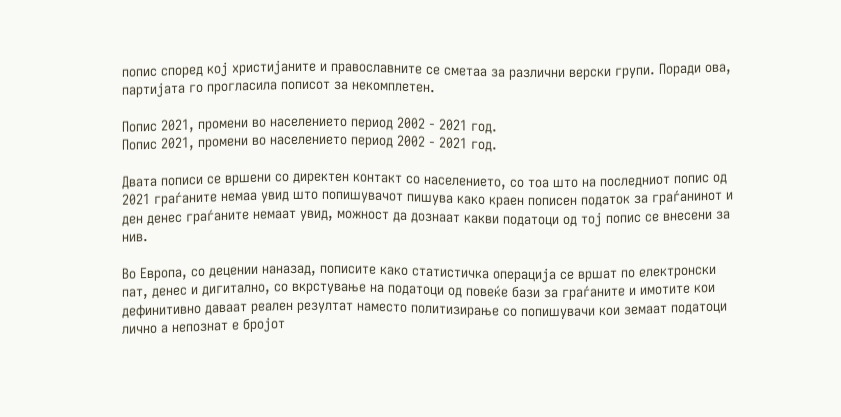попис според кој христијаните и православните се сметаа за различни верски групи. Поради ова, партијата го прогласила пописот за некомплетен.

Попис 2021, промени во населението период 2002 - 2021 год.
Попис 2021, промени во населението период 2002 - 2021 год.

Двата пописи се вршени со директен контакт со населението, со тоа што на последниот попис од 2021 граѓаните немаа увид што попишувачот пишува како краен пописен податок за граѓанинот и ден денес граѓаните немаат увид, можност да дознаат какви податоци од тој попис се внесени за нив.

Во Европа, со децении наназад, пописите како статистичка операција се вршат по електронски пат, денес и дигитално, со вкрстување на податоци од повеќе бази за граѓаните и имотите кои дефинитивно даваат реален резултат наместо политизирање со попишувачи кои земаат податоци лично а непознат е бројот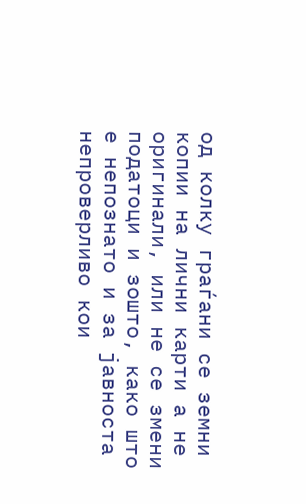од колку граѓани се земни копии на лични карти а не оригинали, или не се змени податоци и зошто, како што е непознато и за јавноста непроверливо кои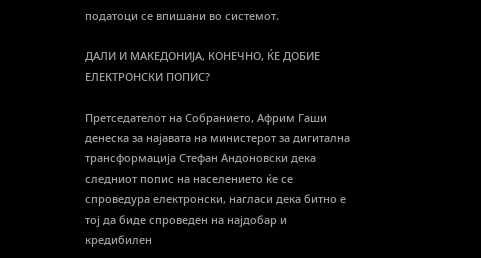податоци се впишани во системот.

ДАЛИ И МАКЕДОНИЈА, КОНЕЧНО, ЌЕ ДОБИЕ ЕЛЕКТРОНСКИ ПОПИС?

Претседателот на Собранието, Африм Гаши денеска за најавата на министерот за дигитална трансформација Стефан Андоновски дека следниот попис на населението ќе се спроведура електронски, нагласи дека битно е тој да биде спроведен на најдобар и кредибилен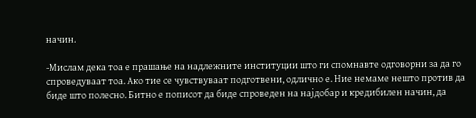начин.

-Мислам дека тоа е прашање на надлежните институции што ги спомнавте одговорни за да го спроведуваат тоа. Ако тие се чувствуваат подготвени, одлично е. Ние немаме нешто против да биде што полесно. Битно е пописот да биде спроведен на најдобар и кредибилен начин, да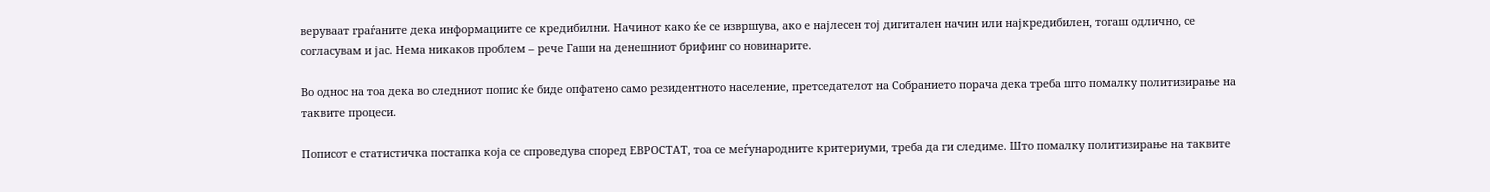веруваат граѓаните дека информациите се кредибилни. Начинот како ќе се извршува, ако е најлесен тој дигитален начин или најкредибилен, тогаш одлично, се согласувам и јас. Нема никаков проблем – рече Гаши на денешниот брифинг со новинарите.

Во однос на тоа дека во следниот попис ќе биде опфатено само резидентното население, претседателот на Собранието порача дека треба што помалку политизирање на таквите процеси.

Пописот е статистичка постапка која се спроведува според ЕВРОСТАТ, тоа се меѓународните критериуми, треба да ги следиме. Што помалку политизирање на таквите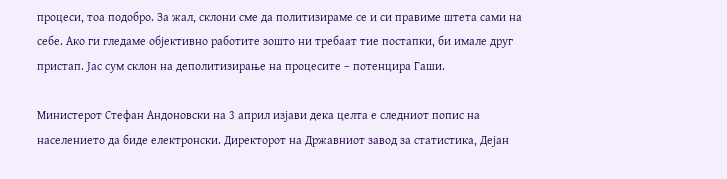процеси, тоа подобро. За жал, склони сме да политизираме се и си правиме штета сами на себе. Ако ги гледаме објективно работите зошто ни требаат тие постапки, би имале друг пристап. Јас сум склон на деполитизирање на процесите – потенцира Гаши.

Министерот Стефан Андоновски на 3 април изјави дека целта е следниот попис на населението да биде електронски. Директорот на Државниот завод за статистика, Дејан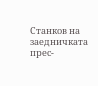Станков на заедничката прес-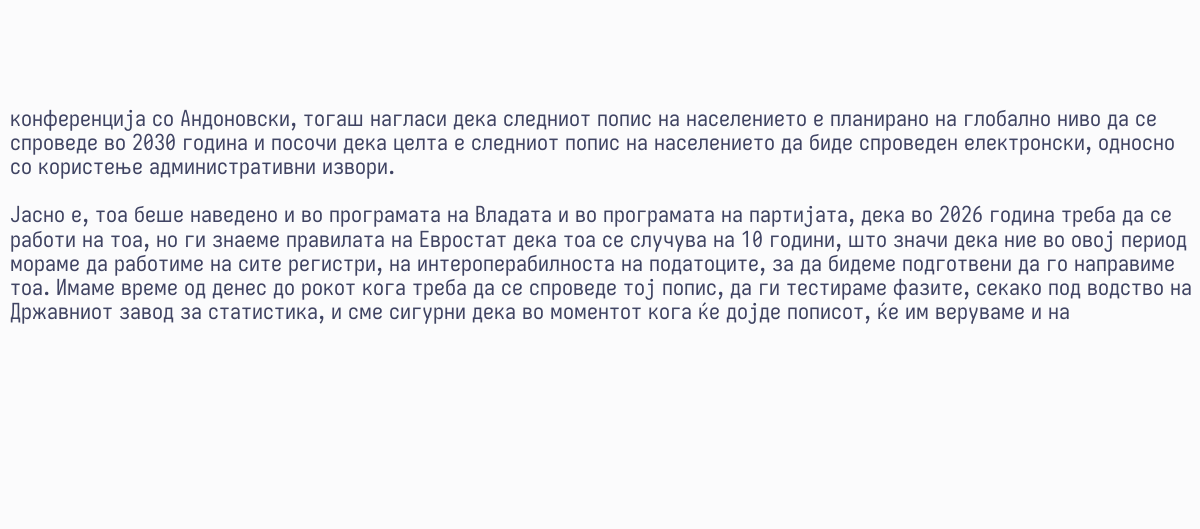конференција со Андоновски, тогаш нагласи дека следниот попис на населението е планирано на глобално ниво да се спроведе во 2030 година и посочи дека целта е следниот попис на населението да биде спроведен електронски, односно со користење административни извори.

Јасно е, тоа беше наведено и во програмата на Владата и во програмата на партијата, дека во 2026 година треба да се работи на тоа, но ги знаеме правилата на Евростат дека тоа се случува на 10 години, што значи дека ние во овој период мораме да работиме на сите регистри, на интероперабилноста на податоците, за да бидеме подготвени да го направиме тоа. Имаме време од денес до рокот кога треба да се спроведе тој попис, да ги тестираме фазите, секако под водство на Државниот завод за статистика, и сме сигурни дека во моментот кога ќе дојде пописот, ќе им веруваме и на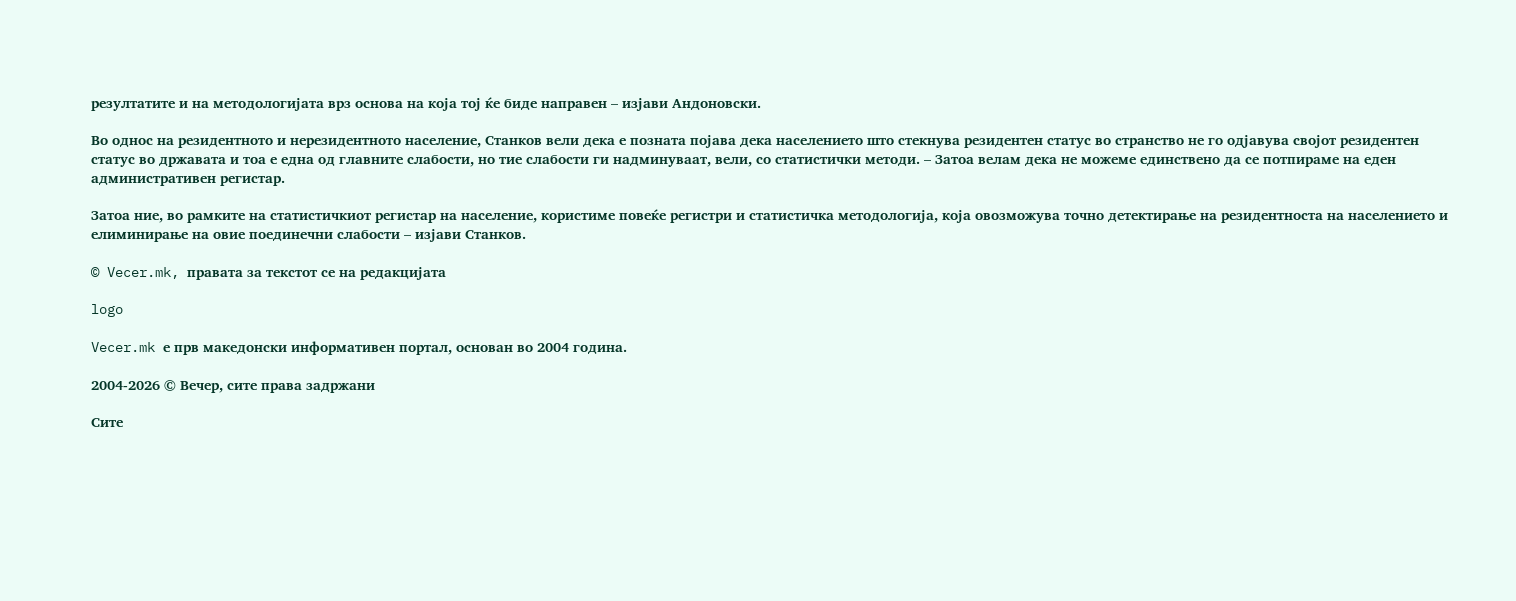резултатите и на методологијата врз основа на која тој ќе биде направен – изјави Андоновски.

Во однос на резидентното и нерезидентното население, Станков вели дека е позната појава дека населението што стекнува резидентен статус во странство не го одјавува својот резидентен статус во државата и тоа е една од главните слабости, но тие слабости ги надминуваат, вели, со статистички методи. – Затоа велам дека не можеме единствено да се потпираме на еден административен регистар.

Затоа ние, во рамките на статистичкиот регистар на население, користиме повеќе регистри и статистичка методологија, која овозможува точно детектирање на резидентноста на населението и елиминирање на овие поединечни слабости – изјави Станков.

© Vecer.mk, правата за текстот се на редакцијата

logo

Vecer.mk е прв македонски информативен портал, основан во 2004 година.

2004-2026 © Вечер, сите права задржани

Сите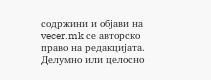содржини и објави на vecer.mk се авторско право на редакцијата. Делумно или целосно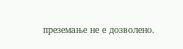преземање не е дозволено.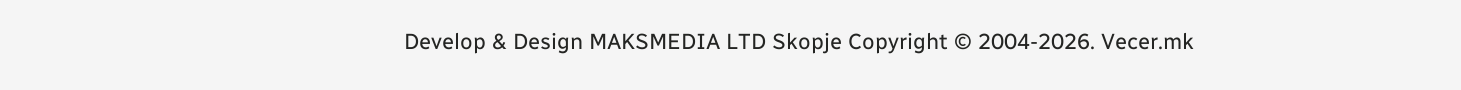Develop & Design MAKSMEDIA LTD Skopje Copyright © 2004-2026. Vecer.mk